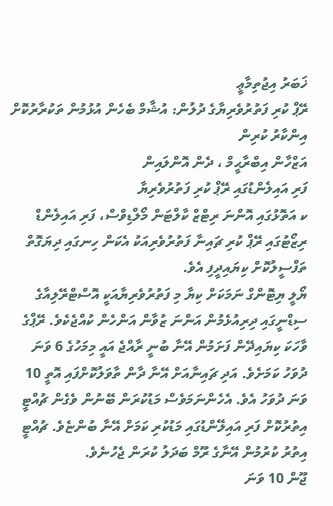ޚަބަރު އިޖުތިމާޢީ
ރޭޕް ކުރި ފަތުރުވެރިޔާގެ ދުލުން: އުޝާމް ބެހެން އުޅުމުން ތަކުރާރުކޮށް އިންކާރު ކުރިން
އަޒްހާން އިބްރާޙީމް ، ދެން އޮންލައިން
ފަރި އައިލެންޑުގައި ރޭޕް ކުރި ފަތުރުވެރިޔާ
ކ އަތޮޅުގައި އޮންނަ ރިޓްޒް ކާލްޓަން މޯލްޑިވްސް، ފަރި އައިލެންޑް ރިޒޯޓުގައި ރޭޕް ކުރި ޗައިނާ ފަތުރުވެރިއަކު އެކަން ހިނގައި ދިޔަގޮތް ތަފްސީލުކޮށް ކިޔައިދީފި އެވެ.
ޔޯލީ ޔިޓޮންގް ނަމަކަށް ކިޔާ މި ފަތުރުވެރިޔާއަކީ އޮސްޓްރޭލިއާގެ ސިޑްނީގައި ދިރިއުޅެމުން އަންނަ ޒުވާން އަންހެން ކުއްޖެކެވެ. ރޭޕްގެ ވާހަކަ ކިޔައިދޭން ފަށަމުން އޭނާ ބުނީ ރާއްޖެ އައީ މިމަހުގެ 6 ވަނަ ދުވަހު ކަމަށެވެ. އަދި ޗައިނާއަށް އޭނާ ދާން ތާވަލުކޮށްފައި އޮތީ 10 ވަނަ ދުވަހު އެވެ. އެހެންނަމަވެސް މަޑުކުރަން ބޭނުން ވެގެން ޗުއްޓީ އިތުރުކޮށް ފަރި އައިލޭންޑުގައި މަޑުކުރި ކަމަށް އޭނާ ބުންޏެވެ. ޗުއްޓީ އިތުރު ކުރުމުން އޭނާގެ ރޫމް ބަދަލު ކުރަން ޖެހުނެވެ.
ޖޫން 10 ވަނަ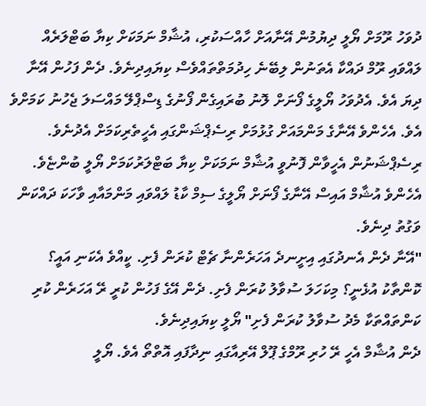ދުވަހު ރޫމަށް ޔޯލީ ދިޔުމުން އޭނާއަށް ހާއްސަކުރި، އުޝާމް ނަމަކަށް ކިޔާ ބަޓްލަރެއް ލައްވައި ރޫމް ދައްކާ އެތަނުން ލިބޭނެ ހިދުމަތްތައްވެސް ކިޔައިދިނެވެ. ދެން ފަހުން އޭނާ ދިޔަ އެވެ. އެދުވަހު ޔޯލީގެ ފޯނަށް ލޮނު ބުރައިގެން ފޯނުގެ ޑިސްޕްލޭ މައްސަލަ ޖެހުނު ކަމަށްވެ އެވެ. އެހެންވެ އޭނާގެ މަންމައަށް ގުޅުމަށް ރިސެޕްޝަންގައި އެހީތެރިކަމަށް އެދުނެވެ.
ރިސެޕްޝަނުން އެހީވާން ފޮނުވީ އުޝާމް ނަމަކަށް ކިޔާ ބަޓްލަރުކަމަށް ޔޯލީ ބުންޏެވެ. އެހެންވެ އުޝާމް އައިސް އޭނާގެ ފޯނަށް ޔޯލީގެ ސިމް ކާޑު ލައްވައި މަންމައާއި ވާހަކަ ދައްކަން ވަގުތު ދިނެވެ.
"އޭނާ ދެން އެނދުގައި އިށީނދެ އަހަރެންނާ ޗެޓް ކުރަން ފެށި. ކީއްވެ އެކަނި އައީ؟ ކޮންތާކު އުޅެނީ؟ މިކަހަލަ ސުވާލު ކުރަން ފެށި. ދެން އޭގެ ފަހުން ކުރީ ރޭ އަހަރެން ކުރި ކަންތައްތަކާ މެދު ސުވާލު ކުރަން ފެށި" ޔޯލީ ކިޔައިދިނެވެ.
ދެން އުޝާމް އެހީ ރޭ ހުރި ރޫމްގެ ޕޫލް އޭރިއާގައި ނިދާފައި އޮތްތޯ އެވެ. ޔޯލީ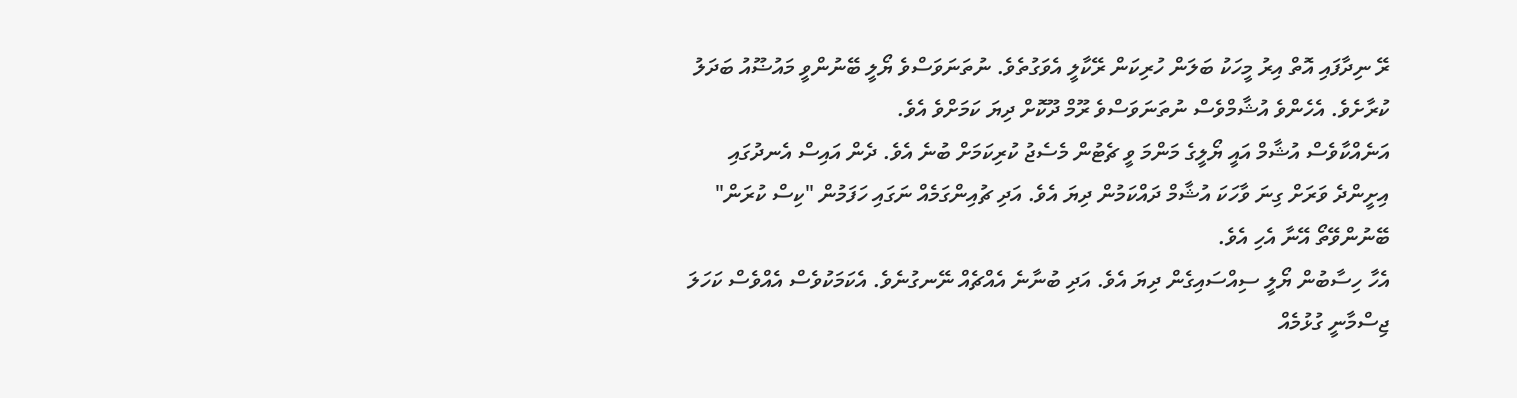ރޭ ނިދާފައި އޮތް އިރު މީހަކު ބަލަން ހުރިކަން ރޭކާލީ އެވަގުތެވެ. ނުތަނަވަސްވެ ޔޯލީ ބޭނުންވީ މައުޟޫއު ބަދަލު ކުރާށެވެ. އެހެންވެ އުޝާމްވެސް ނުތަނަވަސްވެ ރޫމް ދޫކޮށް ދިޔަ ކަމަށްވެ އެވެ.
އަނެއްކާވެސް އުޝާމް އައީ ޔޯލީގެ މަންމަ ވީ ޗެޓުން މެސެޖު ކުރިކަމަށް ބުނެ އެވެ. ދެން އައިސް އެނދުގައި އިށީންދެ ވަރަށް ގިނަ ވާހަކަ އުޝާމް ދައްކަމުން ދިޔަ އެވެ. އަދި ޗުއިންގަމެއް ނަގައި ހަފަމުން "ކިސް ކުރަން" ބޭނުންވޭތޯ އޭނާ އެހި އެވެ.
އެހާ ހިސާބުން ޔޯލީ ސިއްސައިގެން ދިޔަ އެވެ. އަދި ބުނާނެ އެއްޗެއް ނޭނގުނެވެ. އެކަމަކުވެސް އެއްވެސް ކަހަލަ ޖިސްމާނީ ގުޅުމެއް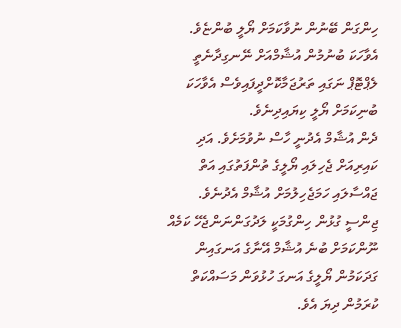ހިންގަން ބޭނުން ނުވާކަމަށް ޔޯލީ ބުންޏެވެ. އެވާހަކަ ބުނުމުން އުޝާމްއަށް ނޭނގިދާނެތީ ލެޕްޓޮޕް ނަގައި ތަރުޖަމާކޮށްދީފައިވެސް އެވާހަކަ ބުނިކަމަށް ޔޯލީ ކިޔައިދިނެވެ.
ދެން އުޝާމް އެދުނީ ހާސް ނުވުމަށެވެ. އަދި ކައިރިއަށް ޖެހިލައި ޔޯލީގެ ތުންފަތުގައި އަތް ޖައްސާލައި ހަމަޖެހިލުމަށް އުޝާމް އެދުނެވެ. ޖިންސީ ގުޅުން ހިންގުމަކީ ލަދުގަންނަންޖެހޭ ކަމެއް ނޫންކަމަށް ބުނެ އުޝާމް އޭނާގެ އަނގައިން ގަދަކަމުން ޔޯލީގެ އަނގަ ހުޅުވަން މަސައްކަތް ކުރަމުން ދިޔަ އެވެ.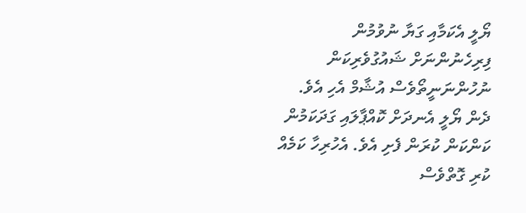ޔޯލީ އެކަމާއި ގަޔާ ނުވުމުން ފިރިހެނުންނަށް ޝައުގުވެރިކަން ނުހުންނަނީތޯވެސް އުޝާމް އެހި އެވެ. ދެން ޔޯލީ އެނދަށް ކޮއްޕާލައި ގަދަކަމުން ކަންކަން ކުރަން ފެށި އެވެ. އެހުރިހާ ކަމެއް ކުރި ގޮތްވެސް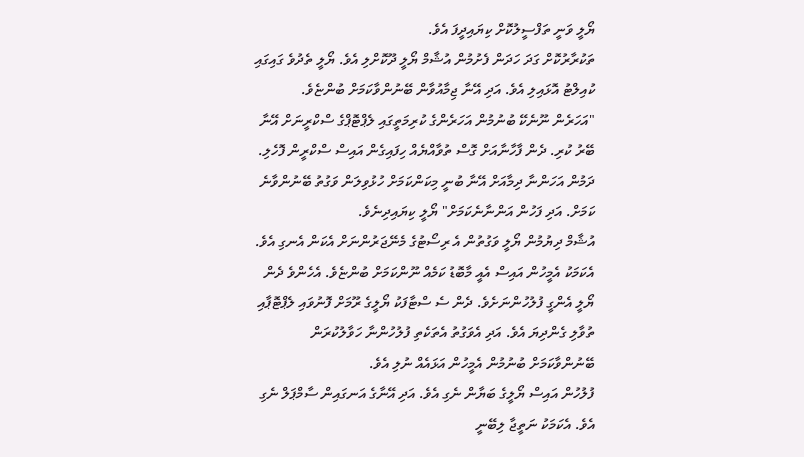ޔޯލީ ވަނީ ތަފްސީލުކޮށް ކިޔައިދީފަ އެވެ.
ތަކުރާރުކޮށް ގަދަ ހަދަން ފެށުމުން އުޝާމް ޔޯލީ ދޫކޮށްލި އެވެ. ޔޯލީ ތެދުވެ ގައިގައި ކުއިލްޓު އޮޅައިލި އެވެ. އަދި އޭނާ ޖިމާއުވާން ބޭނުންވާކަމަށް ބުންޏެވެ.
"އަހަރެން ނޫނެކޭ ބުނުމުން އަހަރެންގެ ކުރިމަތީގައި ލެޕްޓޮޕްގެ ސްކްރީނަށް އޭނާ ބޭރު ކުރި. ދެން ފާހާނާއަށް ގޮސް ތުވާއްޔެއް ހިފައިގެން އައިސް ސްކްރީން ފޮހެލި. ދަމުން އަހަންނާ ދިމާއަށް އޭނާ ބުނީ މިކަންކަމަށް ހުޅުވިލަން ވަގުތު ބޭނުންވާނެ ކަމަށް. އަދި ފަހުން އަންނާނެކަމަށް" ޔޯލީ ކިޔައިދިނެވެ.
އުޝާމް ދިޔުމުން ޔޯލީ ވަގުތުން އެ ރިސޯޓުގެ މެނޭޖަރުންނަށް އެކަން އެނގި އެވެ. އެކަމަކު އެމީހުން އައިސް އެއީ މާބޮޑު ކަމެއް ނޫންކަމަށް ބުންޏެވެ. އެހެންވެ ދެން ޔޯލީ އެންގީ ފުލުހުންނަށެވެ. ދެން ސެ ސްޓާފަކު ޔޯލީގެ ރޫމަށް ފޮނުވައި ލެޕްޓޮޕާއި ތުވާލި ގެންދިޔަ އެވެ. އަދި އެވަގުތު އެތަކެތި ފުލުހުންނާ ހަވާލުކުރަން ބޭނުންވާކަމަށް ބުނުމުން އެމީހުން އަޅައެއް ނުލި އެވެ.
ފުލުހުން އައިސް ޔޯލީގެ ބަޔާން ނެގި އެވެ. އަދި އޭނާގެ އަނގައިން ސާމްޕަލް ނެގި އެވެ. އެކަމަކު ނަތީޖާ ލިބޭނީ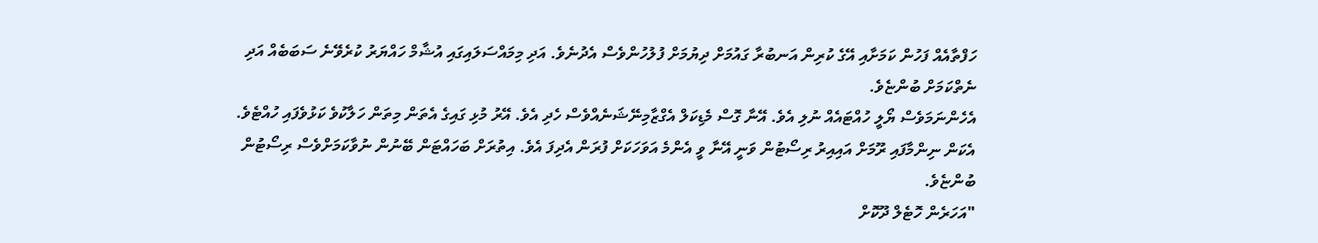ހަފްތާއެއް ފަހުން ކަމަށާއި އޭގެ ކުރިން އަނބުރާ ގައުމަށް ދިޔުމަށް ފުލުހުންވެސް އެދުނެވެ. އަދި މިމައްސަލައިގައި އުޝާމް ހައްޔަރު ކުރެވޭނެ ސަބަބެއް އަދި ނެތްކަމަށް ބުންޏެވެ.
އެހެންނަމަވެސް ޔޯލީ ހުއްޓައެއް ނުލި އެވެ. އޭނާ ގޮސް މެޑިކަލް އެގްޒާމިނޭޝަނެއްވެސް ހެދި އެވެ. އޭރު މުޅި ގައިގެ އެތަން މިތަން ހަލާކުވެ ކަޅުވެފައި ހުއްޓެވެ. އެކަން ނިންމާފައި ރޫމަށް އައިއިރު ރިސޯޓުން ވަނީ އޭނާ ވީ އެންމެ އަވަހަކަށް ފުރަން އެދިފަ އެވެ. އިތުރަށް ބަހައްޓަން ބޭނުން ނުވާކަމަށްވެސް ރިސޯޓުން ބުންޏެވެ.
"އަހަރެން ހޮޓެލް ދޫކޮށް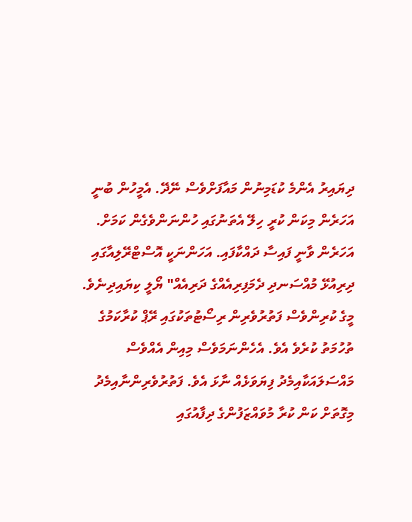ދިޔައިރު އެންމެ ކުޑަމިނުން މައާފަށްވެސް ނޭދޭ. އެމީހުން ބުނީ އަހަރެން މިކަން ކުރީ ހިލޭ އެތަނުގައި ހުންނަންވެގެން ކަމަށް. އަހަރެން ވާނީ ފައިސާ ދައްކާފައި. އަހަންނަކީ އޮސްޓްރޭލިއާގައި ދިރިއުޅޭ މުއްސަނދި ދެމަފިރިއެއްގެ ދަރިއެއް" ޔޯލީ ކިޔައިދިނެވެ.
މީގެ ކުރިންވެސް ފަތުރުވެރިން ރިސޯޓުތަކުގައި ރޭޕް ކުރާކަމުގެ ތުހުމަތު ކުރެވެ އެވެ. އެހެންނަމަވެސް މިއިން އެއްވެސް މައްސަލައަކާއިމެދު ފިޔަވަޅެއް ނާޅަ އެވެ. ފަތުރުވެރިންނާއިމެދު މިގޮތަށް ކަން ކުރާ މުވައްޒަފުންގެ ދިފާއުގައި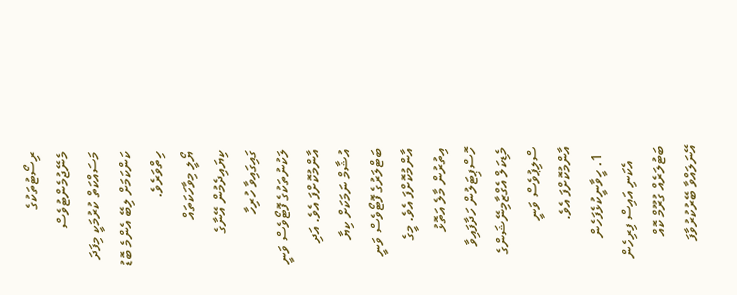ރިސޯޓުތަކުގެ މެނޭޖުމެންޓުވެސް މަސައްކަތް ކުރުމަކީ މިފަދަ ކަންކަމަށް ލިބޭ އެންމެ ބޮޑު ހިތްވަރެވެ.
ޔޯލީ މިވާހަކަތައް ކިޔައިދެމުން އޭނާގެ ގައިގައިވާ ހުރިހާ ލަކުނުތަކުގެ ފޮޓޯވެސް ވަނީ އާންމުކޮށްފަ އެވެ. އަދި އުޝާމް ނަމަކަށް ކިޔާ ބަޓްލަރުގެ ފޮޓޯވެސް ވަނީ އާންމުކޮށްފަ އެވެ. މީގެ އިތުރުން މާލެ އަތޮޅު ހޮސްޕިޓަލުން ހަދާފައިވާ މެޑިކަލް އެގްޒާމިނޭޝަންގެ ސްލިޕުވެސް ވަނީ އާންމުކޮށްފަ އެވެ.
  1. ހީވާނީކުޅެފަހެން
    އެކަނި އައިސް ފިރިހެން ބަޓުލަރެއް ގުރޫމް ކޮއް އޭނަލައްވާ ބޭރުކުރުވާފަ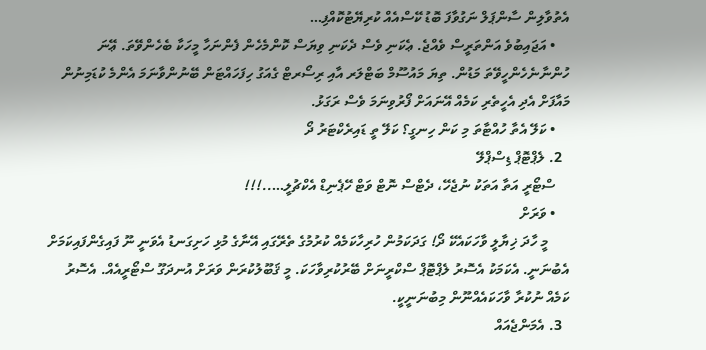އެތުވާލިން ސާންޕަލް ނަގުވާފަ ބޮޑު ކޭސްއެއް ކުރިޔޭޓުކޮއްފި…
    • އަޖައިބުވެ އަންތަރީސް ވެއްޖެ. ޢެކަނި ވެސް ދެކަނި ވިޔަސް ކޮންމެހެން ފެންނަހާ މީހަކާ ބެހެންވޭތަ. ޢޭނަ ހުންނާނެހެންހީވޭތަ މަޑުން. ތިޔަ މައުސޫމް ބަޓްލަރ އާއި ރިސޯރޓް ގެއަގު ހިފަހައްޓަން ބޭނުންވާނަމަ އެންމެ ކުޑަމިނުން މައާފަށް އެދި އެހީތެރި ކަމެއް އޭނައަށް ފޯރުވިނަމަ ވެސް ރަގަޅު.
    • ކަލޭ އެތާ ހުއްޓާތަ މި ކަން ހިނގީ؟ ކަލޭ ތީ ޑައިރެކްޓަރު ދޯ
  2. ލެޕްޓޮޕް ޑިސްޕްލޭ
    ސްޓޯރީ އަތާ އަތަކު ނުޖެހޭ، ދެޓްސް ނޮޓް ވަޓް ހޭޕެނިޑް އެކްޗުލީ…..!!!
    • ވަރަށް
      މީ ހާދަ ޚިޔާލީ ވާހަކައެކޭ ދޯ! ގަދަކަމުން ހުރިހާކަމެއް ކުރުމުގެ ތެރޭގައި އޭނާގެ މުޅި ހަށިގަނޑު އެވަނީ ނޫ ފައިގެންފައިކަމަށް އެބުނަނީ. އެކަމަކު އެސޮރު ލެޕްޓޮޕް ސްކްރީނަށް ބޭރުކުރިވާހަކަ. މީ ޤަބޫލުކުރަން ވަރަށް އުނދަގޫ ސްޓޯރީއެއް. އެސޮރު ކަމެއް ނުކުރާ ވާހަކައެއްނޫން މިބުނަނީކީ.
  3. އެމަންޖެއައް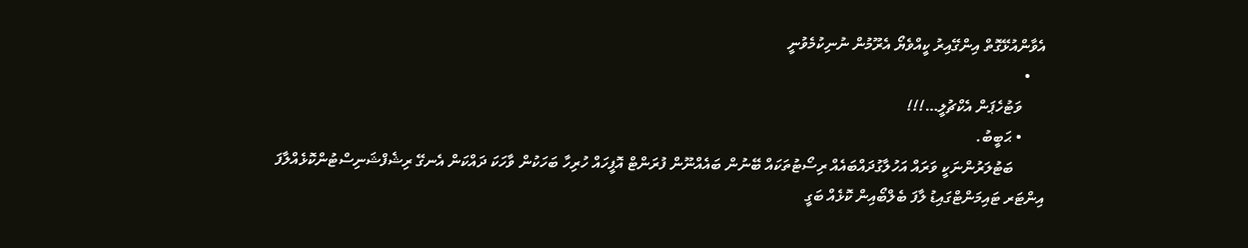އެވާންއުޅޭގޮތް އިންގޭއިރު ކީއްވެޔޯ އެރޫމުން ނުނިކުމެވުނީ
    •
      ވަޓުހެޕަން އެކްޗުލީ…!!!
      • ޙަބީބު.
        ބަޓުލަރުންނަކީ ވަރައް އަހުލާގުދައްބައެއް ރިސޯޓުތަކައް ބޭނުން ބައެއްނޫން ފުރަންޓް އޮފީހައް ހުރިހާ ބަހަކުން ވާހަކަ ދައްކަން އެނގޭ ރިޝެފްޝަނިސްޓުންކޮޅެއްލާފަ އިންޓަރ ޓައިމަންޓްގައިޑު ލާފަ ބެލްބޯއިން ކޮޅެއް ބަގީ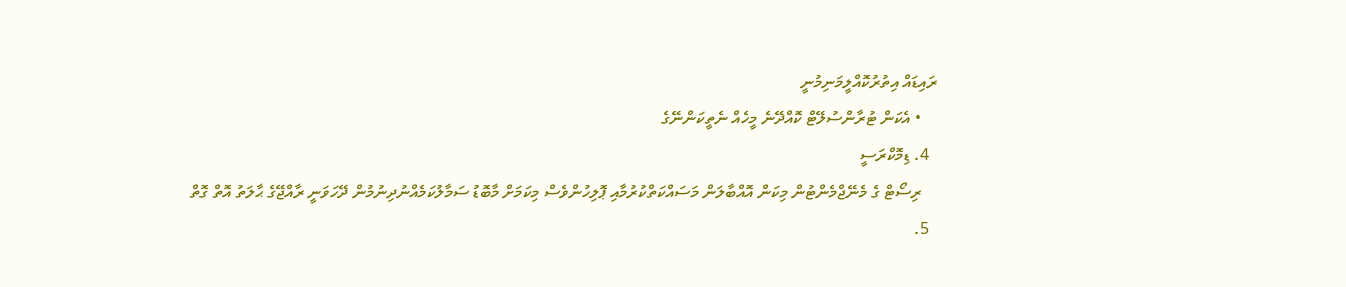ރައިޑައް އިތުރުކޮއްލީމަނިމުނީ
    • އެކަން ޓުރާންސުލޭޓް ކޮއްދޭނެ މީހެއް ނެތީކަންނޭގެ
  4. ޑިމޮކްރަސީ
    ރިސޯޓް ގެ މެނޭޖްމެންޓުން މިކަން އޮއްބާލަން މަސައްކަތްކުރުމާއި ޕޮލިހުންވެސް މިކަމަށް މާބޮޑު ސަމާލުކަމެއްނުދިނުމުން ދޭހަވަނީ ރާއްޖޭގެ ޙާލަތު އޮތް ގޮތް
  5.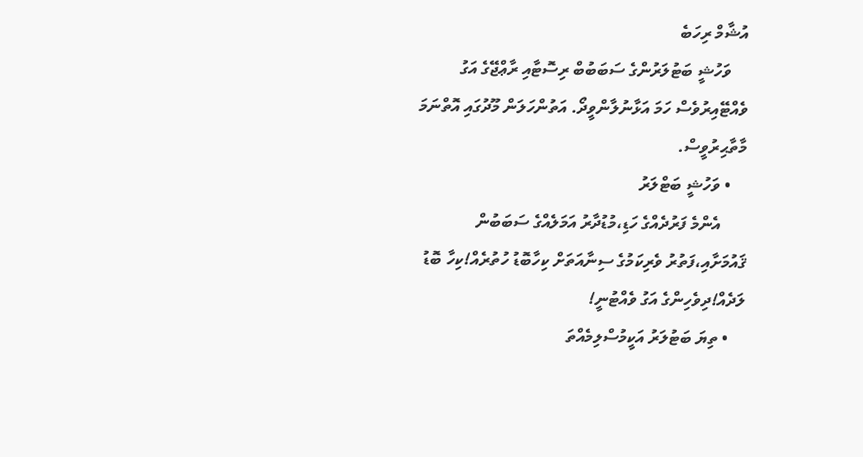އުޝާމް ރިހަބެ
    ވަހުޝީ ބަޓުލަރުންގެ ސަބަބުބް ރިސޮޓާއި ރާޢްޖޭގެ އަގު ވެއްޓޭއިރުވެސް ހަމަ އަޅާނުލާންވީދޯ. އަތުންހަލަން މޫދުގައި އޮތްނަމަ މާތާޙިރުވީސް.
    • ވަހުޝީ ބަޓްލަރު
      އެންމެ ފަރުދެއްގެ ހަޑި،މުޑުދާރު އަމަލެއްގެ ސަބަބުން ޤައުމަށާއި،ފަތުރު ވެރިކަމުގެ ސިނާއަތަށް ކިހާބޮޑު ހުތުރެއް!ކިހާ ބޮޑު ލަދެއް!ދިވެހިންގެ އަގު ވެއްޓުނީ!
    • ތިޔަ ބަޓުލަރު އަކީމުސްލިމެއްތަ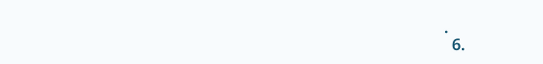.
  6.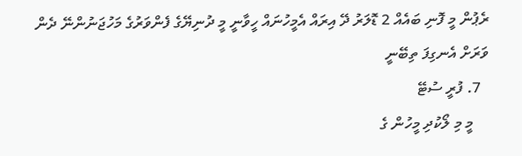ރެޕުން މީ ފޮނި ބައެއް 2 ޑޮލަރު ދޭ އިރައް އެމީހުނައް ހީވާނީ މީ ދުނިޔޭގެ ފެންވަރުގެ މަހުޖަނުންނޭ ދެން ވަރަށް އެނގިފަ ތިބޭނީ
  7. ފުރީ ސުޓޭ
    މީ މި ލޯކުދި މީހުން ގެ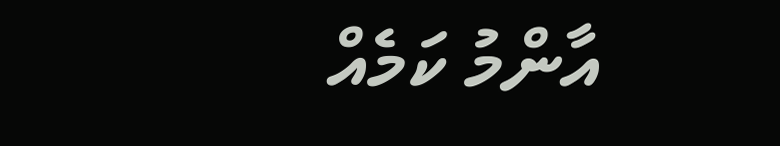އާންމު ކަމެއް